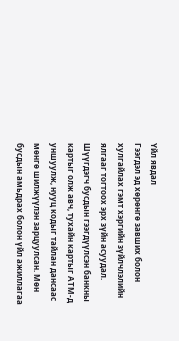Үйл явдал
Гээгдэл эд хөрөнгө завших болон хулгайлах гэмт хэргийн зүйлчлэлийн ялгааг тогтоох эрх зүйн асуудал. Шүүгдэгч бусдын гээгдүүлсэн банкны картыг олж авч, тухайн картыг АТМ-д уншуулж, нууц кодыг тайлан дансаас мөнгө шилжүүлэн зарцуулсан. Мөн бусдын амьдрах болон үйл ажиллагаа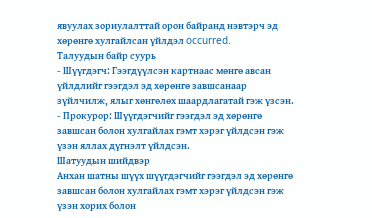явуулах зориулалттай орон байранд нэвтэрч эд хөрөнгө хулгайлсан үйлдэл occurred.
Талуудын байр суурь
- Шүүгдэгч: Гээгдүүлсэн картнаас мөнгө авсан үйлдлийг гээгдэл эд хөрөнгө завшсанаар зүйлчилж, ялыг хөнгөлөх шаардлагатай гэж үзсэн.
- Прокурор: Шүүгдэгчийг гээгдэл эд хөрөнгө завшсан болон хулгайлах гэмт хэрэг үйлдсэн гэж үзэн яллах дүгнэлт үйлдсэн.
Шатуудын шийдвэр
Анхан шатны шүүх шүүгдэгчийг гээгдэл эд хөрөнгө завшсан болон хулгайлах гэмт хэрэг үйлдсэн гэж үзэн хорих болон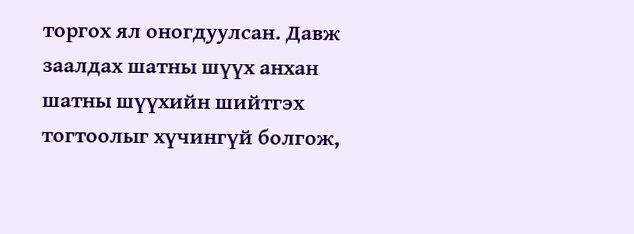торгох ял оногдуулсан. Давж заалдах шатны шүүх анхан шатны шүүхийн шийтгэх тогтоолыг хүчингүй болгож,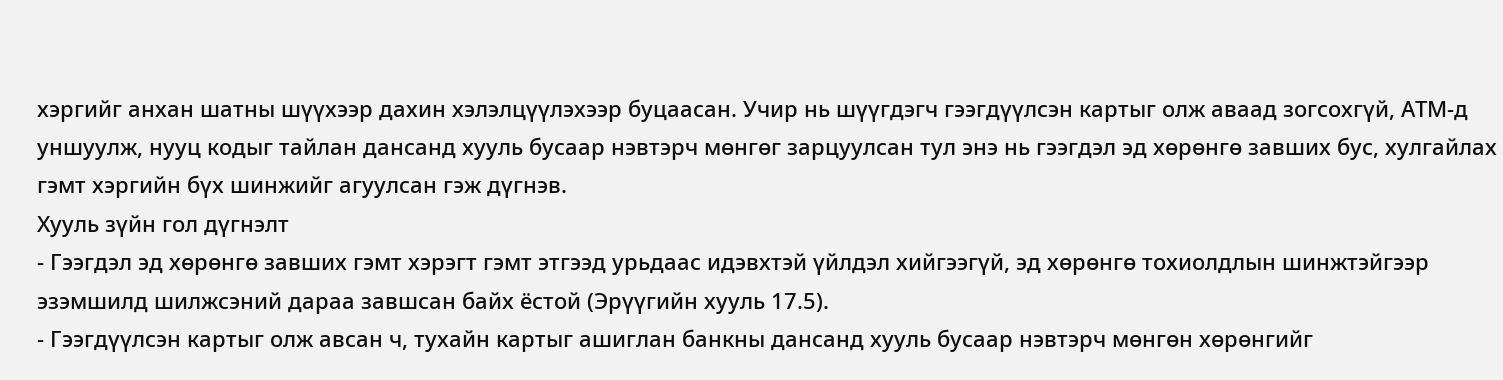хэргийг анхан шатны шүүхээр дахин хэлэлцүүлэхээр буцаасан. Учир нь шүүгдэгч гээгдүүлсэн картыг олж аваад зогсохгүй, АТМ-д уншуулж, нууц кодыг тайлан дансанд хууль бусаар нэвтэрч мөнгөг зарцуулсан тул энэ нь гээгдэл эд хөрөнгө завших бус, хулгайлах гэмт хэргийн бүх шинжийг агуулсан гэж дүгнэв.
Хууль зүйн гол дүгнэлт
- Гээгдэл эд хөрөнгө завших гэмт хэрэгт гэмт этгээд урьдаас идэвхтэй үйлдэл хийгээгүй, эд хөрөнгө тохиолдлын шинжтэйгээр эзэмшилд шилжсэний дараа завшсан байх ёстой (Эрүүгийн хууль 17.5).
- Гээгдүүлсэн картыг олж авсан ч, тухайн картыг ашиглан банкны дансанд хууль бусаар нэвтэрч мөнгөн хөрөнгийг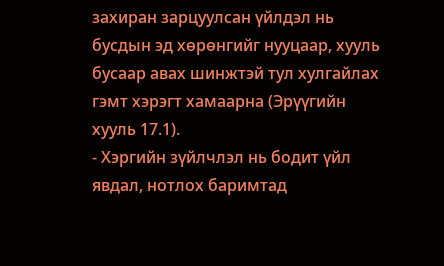захиран зарцуулсан үйлдэл нь бусдын эд хөрөнгийг нууцаар, хууль бусаар авах шинжтэй тул хулгайлах гэмт хэрэгт хамаарна (Эрүүгийн хууль 17.1).
- Хэргийн зүйлчлэл нь бодит үйл явдал, нотлох баримтад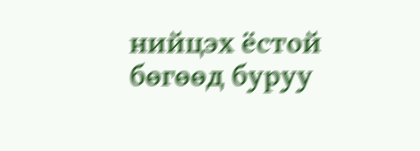нийцэх ёстой бөгөөд буруу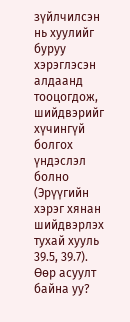зүйлчилсэн нь хуулийг буруу хэрэглэсэн алдаанд тооцогдож, шийдвэрийг хүчингүй болгох үндэслэл болно (Эрүүгийн хэрэг хянан шийдвэрлэх тухай хууль 39.5, 39.7).
Өөр асуулт байна уу?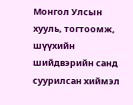Монгол Улсын хууль, тогтоомж, шүүхийн шийдвэрийн санд суурилсан хиймэл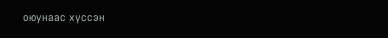оюунаас хүссэн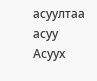асуултаа асуу
Асуух